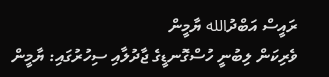ރައީސް އަބްދުالله ޔާމީން
ވެރިކަން ލިބުނީ ހުސްގޮނޑީގެ ޖާދުލާއި ސިހުރުގައި: ޔާމީން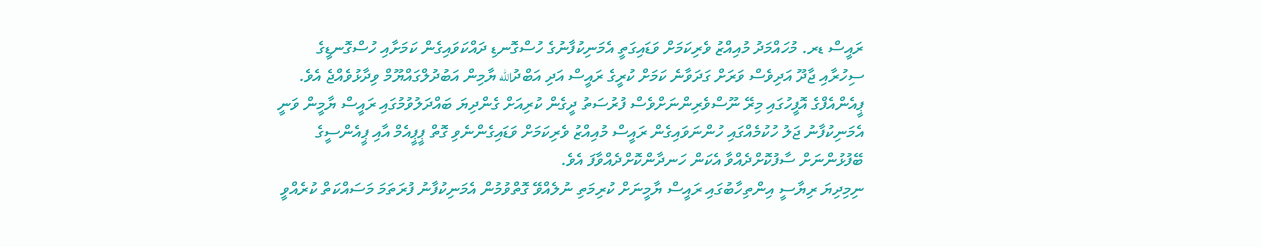ރައީސް ޑރ. މުހައްމަދު މުއިއްޒު ވެރިކަމަށް ވަޑައިގަތީ އެމަނިކުފާނުގެ ހުސްގޮނޑި ދައްކަވައިގެން ކަމަށާއި ހުސްގޮނޑީގެ ސިހުރާއި ޖާދޫ އަދިވެސް ވަރަށް ގަދަވާނެ ކަމަށް ކުރީގެ ރައީސް އަދި އަބްދުالله ޔާމިން އަބުދުލްގައްޔޫމް ވިދާޅުވެއްޖެ އެވެ.
ޕީއެންއެފްގެ އޮފީހުގައި މިރޭ ނޫސްވެރިންނަށްވެސް ފުރުސަތު ދީގެން ކުރިއަށް ގެންދިޔަ ބައްދަލުވުމުގައި ރައީސް ޔާމީން ވަނީ އެމަނިކުފާނު ޖަލު ހުކުމެއްގައި ހުންނަވައިގެން ރައީސް މުއިއްޒު ވެރިކަމަށް ވަޑައިގެންނެވި ގޮތް ޕީޕީއެމް އާއި ޕީއެންސީގެ ބޭފުޅުންނަށް ސާފުކޮށްދެއްވާ އެކަން ހަނދާންކޮށްދެއްވާފަ އެވެ.
ނިމިދިޔަ ރިޔާސީ އިންތިހާބުގައި ރައީސް ޔާމީނަށް ކުރިމަތި ނުލެއްވޭ ގޮތްވުމުން އެމަނިކުފާނު ފުރަތަމަ މަސައްކަތް ކުރެއްވީ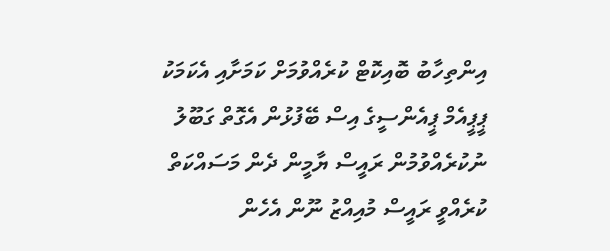އިންތިހާބު ބޮއިކޮޓް ކުރެއްވުމަށް ކަމަށާއި އެކަމަކު ޕީޕީއެމް ޕީއެންސީގެ އިސް ބޭފުޅުން އެގޮތް ގަބޫލު ނުކުރެއްވުމުން ރައީސް ޔާމީން ދެން މަސައްކަތް ކުރެއްވީ ރައީސް މުއިއްޒު ނޫން އެހެން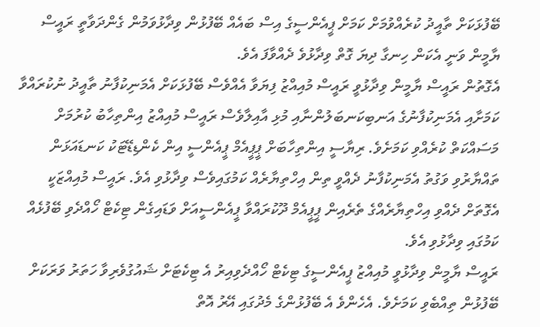ބޭފުޅަކަށް ތާއީދު ކުރެއްވުމަށް ކަމަށް ޕީއެންސީގެ އިސް ބައެއް ބޭފުޅުން ވިދާޅުވަމުން ގެންދަވާތީ ރައީސް ޔާމީން ވަނީ އެކަން ހިނގާ ދިޔަ ގޮތް ވިދާޅުވެ ދެއްވާފަ އެވެ.
އެގޮތުން ރައީސް ޔާމީން ވިދާޅުވީ ރައީސް މުއިއްޒު ފިޔަވާ އެއްވެސް ބޭފުޅަކަށް އެމަނިކުފާނު ތާއީދު ނުކުރައްވާ ކަމަށާއި އެމަނިކުފާނުގެ އަނބިކަނބަލުންނާއި މުޅި އާއިލާވެސް ރައީސް މުއިއްޒު އިންތިހާބު ކުރުމަށް މަސައްކަތް ކުރެއްވި ކަމަށެވެ. ރިޔާސީ އިންތިހާބަށް ޕީޕީއެމް ޕީއެންސީ އިން ކެންޑިޑޭޓަކު ކަނޑައަޅަން ތައްޔާރުވި ވަގުތު އެމަނިކުފާނު ދެއްވީ ތިން އިހްތިޔާރެއް ކަމުގައިވެސް ވިދާޅުވި އެވެ. ރައީސް މުއިއްޒަކީ އެގޮތަށް ދެއްވި އިހްތިޔާރެއްގެ ތެރެއިން ޕީޕީއެމް ދޫކުރައްވާ ޕީއެންސީއަށް ވަޑައިގެން ޓިކެޓް ހޯއްދެވި ބޭފުޅެއް ކަމުގައި ވިދާޅުވި އެވެ.
ރައީސް ޔާމީން ވިދާޅުވީ މުއިއްޒު ޕީއެންސީގެ ޓިކެޓް ހޯއްދެވިއިރު އެ ޓިކެޓަށް ޝައުގުވެރިވާ ހަތަރު ވަރަކަށް ބޭފުޅުން ތިއްބެވި ކަމަށެވެ. އެހެންވެ އެ ބޭފުޅުންގެ މެދުގައި އޭރު އޮތް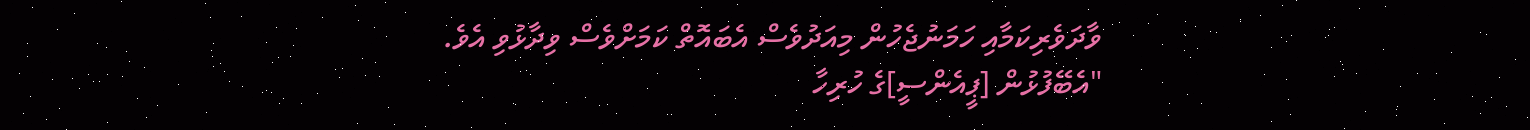ވާދަވެރިކަމާއި ހަމަނުޖެހުން މިއަދުވެސް އެބައޮތް ކަމަށްވެސް ވިދާޅުވި އެވެ.
"އެބޭފުޅުން [ޕީއެންސީ]ގެ ހުރިހާ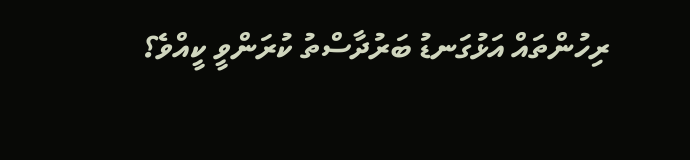ރިހުންތައް އަޅުގަނޑު ބަރުދާސްތު ކުރަންވީ ކީއްވެ؟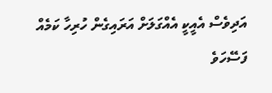އަދިވެސް އެއީކީ އެއްގަލަށް އަރައިގެން ހުރިހާ ކަމެއް ފަސޭހަވެ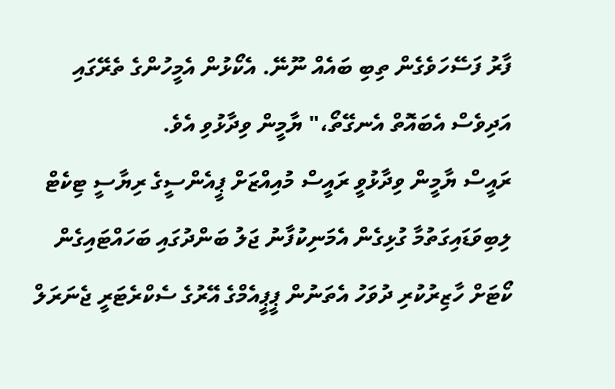ފާރު ފަސޭހަވެގެން ތިބި ބައެއް ނޫނޭ. އެކޯޅުން އެމީހުންގެ ތެރޭގައި އަދިވެސް އެބައޮތް އެނގޭތޯ،" ޔާމީން ވިދާޅުވި އެވެ.
ރައީސް ޔާމީން ވިދާޅުވީ ރައީސް މުއިއްޒަށް ޕީއެންސީގެ ރިޔާސީ ޓިކެޓް ލިބިވަޑައިގަތުމާ ގުޅިގެން އެމަނިކުފާނު ޖަލު ބަންދުގައި ބަހައްޓައިގެން ކޯޓަށް ހާޒިރުކުރި ދުވަހު އެތަނުން ޕީޕީއެމްގެ އޭރުގެ ސެކްރެޓަރީ ޖެނަރަލް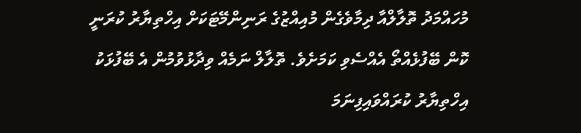މުހައްމަދު ތޮލާލްއާ ދިމާވެގެން މުއިއްޒުގެ ރަނިންމޭޓަކަށް އިހްތިޔާރު ކުރަނީ ކޮން ބޭފުޅެއްތޯ އެއްސެވި ކަމަށެވެ. ތޮލާލް ނަމެއް ވިދާޅުވުމުން އެ ބޭފުޅަކު އިހްތިޔާރު ކުރައްވައިފިނަމަ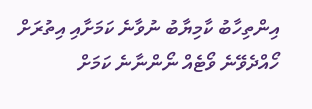އިންތިހާބު ކާމިޔާބު ނުވާނެ ކަމަށާއި އިތުރަށް ހޯއްދެވޭނެ ވޯޓެއް ނޯންނާނެ ކަމަށް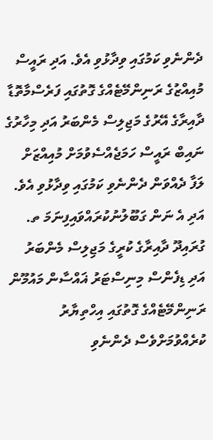ދެންނެވި ކަމުގައި ވިދާޅުވި އެވެ. އަދި ރައީސް މުއިއްޒުގެ ރަނިންމޭޓެއްގެ ގޮތުގައި ފަރެސްމާތޮޑާ ދާއިރާގެ އޭރުގެ މަޖިލިސް މެންބަރު އަދި މިހާރުގެ ނައިބް ރައީސް ހަމަޖެއްސެވުމަށް މުއިއްޒަށް ލަފާ ދެއްވަން ދެންނެވި ކަމުގައި ވިދާޅުވި އެވެ. އަދި އެ ނަން ގަބޫލުނުކުރައްވައިފިނަމަ ތ. ގުރައިދޫ ދާއިރާގެ ކުރީގެ މަޖިލިސް މެންބަރު އަދި ޑިފެންސް މިނިސްޓަރު ޣައްސާން މައުމޫން ރަނިންމޭޓެއްގެ ގޮތުގައި އިހްތިޔާރު ކުރެއްވުމަށްވެސް ދެންނެވި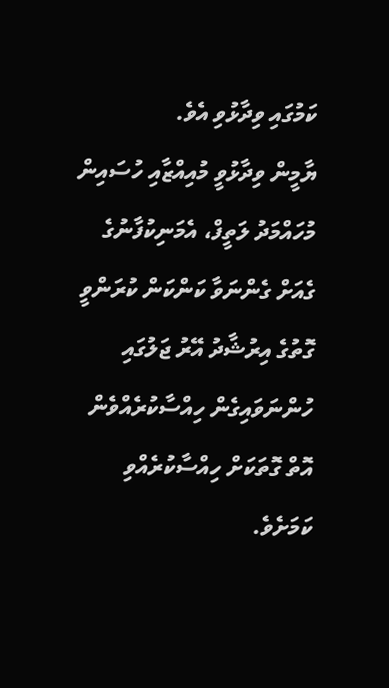ކަމުގައި ވިދާޅުވި އެވެ.
ޔާމީން ވިދާޅުވީ މުއިއްޒާއި ހުސައިން މުހައްމަދު ލަތީފް، އެމަނިކުފާނުގެ ގެއަށް ގެންނަވާ ކަންކަން ކުރަންވީ ގޮތުގެ އިރުޝާދު އޭރު ޖަލުގައި ހުންނަވައިގެން ހިއްސާކުރެއްވެން އޮތް ގޮތަކަށް ހިއްސާކުރެއްވި ކަމަށެވެ.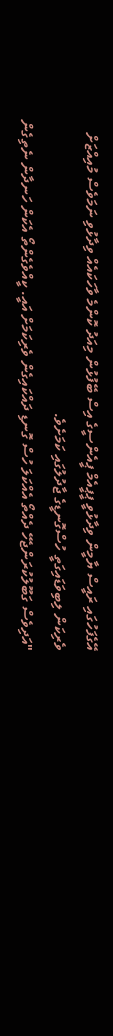އޭގެފަހުގައި ރައީސް ޔާމީން ވިދާޅުވީ ޕީޕީއެމް ޕީއެންސީގެ އިސް ބޭފުޅުން މިއަދު ކޮންމެ ވާހަކައެއް ވިދާޅުވި ނަމަވެސް މުއިއްޒަށް ވެރިކަން ލިބިވަޑައިގަތީ ހުސްގޮނޑީގެ ޖާދުލުގައި ކަމަށެވެ.
"އަދިވެސް ގަބޫލުކުރަންޖެހޭ ދެއްތޯ އެއްކަލަ ހުސް ގޮނޑި ދައްކައިގެން ވެރިކަމަށް އައީ. ކީއްވެގެންތޯ އެކަން ހަނދާން ނެތިގެން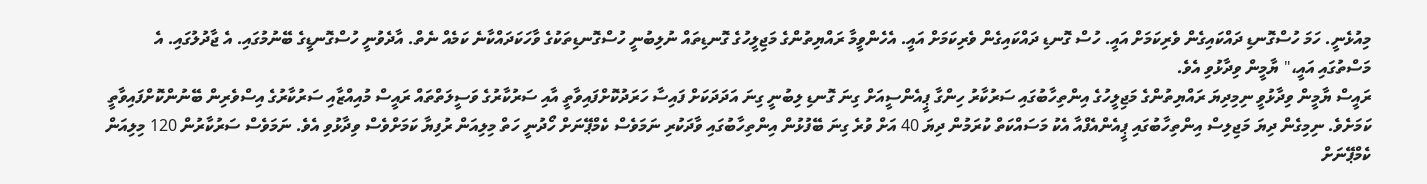މިއުޅެނީ. ހަމަ ހުސްގޮނޑި ދައްކައިގެން ވެރިކަމަށް އައީ. ހުސް ގޮނޑި ދައްކައިގެން ވެރިކަމަށް އައީ. އެހެންވީމާ ރައްޔިތުންގެ މަޖިލީހުގެ ގޮނޑިތައް ނުލިބުނީ ހުސްގޮނޑިތަކުގެ ވާހަކަދައްކާނެ ކަމެއް ނެތް. އާދެވުނީ ހުސްގޮނޑީގެ ބޭނުމުގައި. އެ ޖާދުލުގައި. އެ މަސްތުގައި އައީ،" ޔާމީން ވިދާޅުވި އެވެ.
ރައީސް ޔާމީން ވިދާޅުވީ ނިމިދިޔަ ރައްޔިތުންގެ މަޖިލީހުގެ އިންތިހާބުގައި ސަރުކާރު ހިންގާ ޕީއެންސީއަށް ގިނަ ގޮނޑި ލިބުނީ ގިނަ އަދަދަކަށް ފައިސާ ހަރަދުކޮށްފައިވާތީ އާއި ސަރުކާރުގެ ވަސީލަތްތައް ރައީސް މުއިއްޒާއި ސަރުކާރުގެ އިސްވެރިން ބޭނުންކޮށްފައިވާތީ ކަމަށެވެ. ނިމިގެން ދިޔަ މަޖިލިސް އިންތިހާބުގައި ޕީއެންއެފްއާ އެކު މަސައްކަތް ކުރަމުން ދިޔަ 40 އަށް ވުރެ ގިނަ ބޭފުޅުން އިންތިހާބުގައި ވާދަކުރި ނަމަވެސް ކެމްޕޭނަށް ހޯދުނީ ހަތް މިލިއަން ރުފިޔާ ކަމަށްވެސް ވިދާޅުވި އެވެ. ނަމަވެސް ސަރުކާރުން 120 މިލިއަން ކެމްޕޭނަށް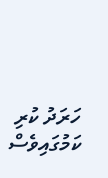ހަރަދު ކުރި ކަމުގައިވެސް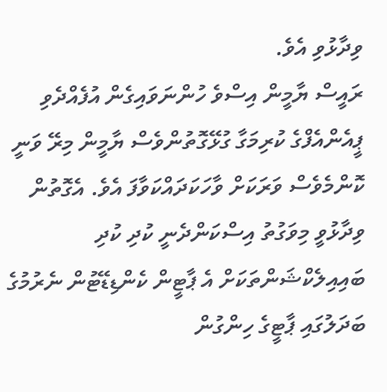ވިދާޅުވި އެވެ.
ރައީސް ޔާމީން އިސްވެ ހުންނަވައިގެން އުފެއްދެވި ޕީއެންއެފްގެ ކުރިމަގާ ގުޅޭގޮތުންވެސް ޔާމީން މިރޭ ވަނީ ކޮންމެވެސް ވަރަކަށް ވާހަކަދައްކަވާފަ އެވެ. އެގޮތުން ވިދާޅުވީ މިވަގުތު އިސްކަންދެނީ ކުދި ކުދި ބައިއިލެކްޝަންތަކަށް އެ ޕާޓީން ކެންޑިޑޭޓުން ނެރުމުގެ ބަދަލުގައި ޕާޓީގެ ހިންގުން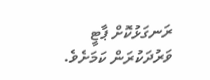ރަނގަޅުކޮށް ޕާޓީ ވަރުދަކުރަން ކަމަށެވެ.